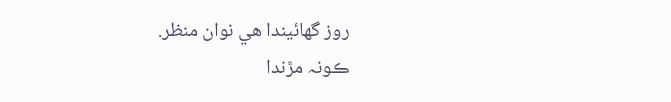روز گهائيندا ھي نوان منظر.
ڪونہ مڙندا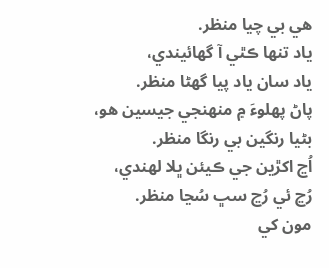ھي بي چيا منظر.
ياد تنھا ڪٿي آ گهائيندي،
ياد سان ياد پيا گهڻا منظر.
پاڻ پھلوءَ ۾ منھنجي جيسين ھو،
بڻيا رنگين بي رنگا منظر.
اُڃ اکڙين جي ڪيئن ڀلا لھندي،
رُڃ ئي رُڃ سڀ سُڃا منظر.
مون کي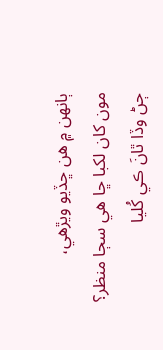ٻانھن ۾ ھن ڇڏيو ويڙھي،
مون کان لکبا ڇا ھي سڄا منظر؟
ڄڻ وڏا ٿانَ ڪي کُليا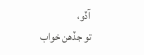آڏو،
تو جڏھن خواب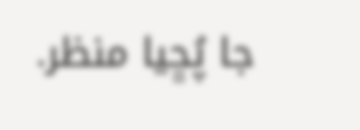جا پُڇيا منظر.